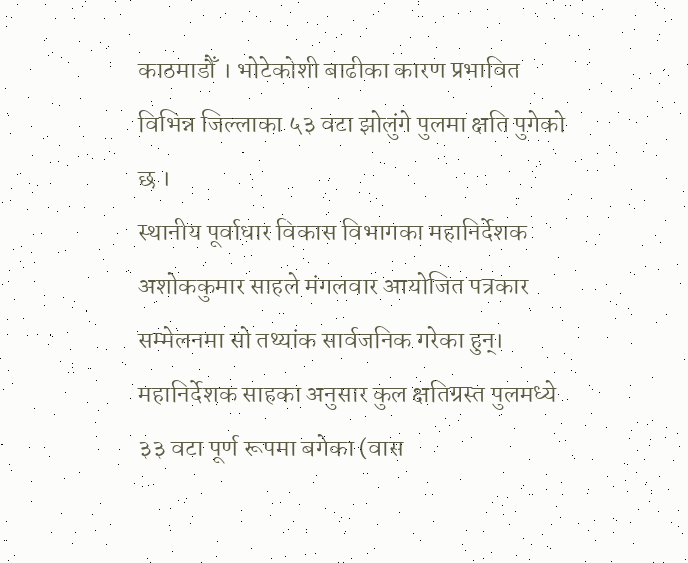काठमाडौँ । भोटेकोशी बाढीका कारण प्रभावित विभिन्न जिल्लाका ५३ वटा झोलुंगे पुलमा क्षति पुगेको छ ।
स्थानीय पूर्वाधार विकास विभागका महानिर्देशक अशोककुमार साहले मंगलवार आयोजित पत्रकार सम्मेलनमा सो तथ्यांक सार्वजनिक गरेका हुन्।
महानिर्देशक साहका अनुसार कुल क्षतिग्रस्त पुलमध्ये ३३ वटा पूर्ण रूपमा बगेका (वास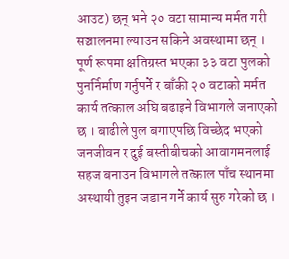आउट) छन् भने २० वटा सामान्य मर्मत गरी सञ्चालनमा ल्याउन सकिने अवस्थामा छन् । पूर्ण रूपमा क्षतिग्रस्त भएका ३३ वटा पुलको पुनर्निर्माण गर्नुपर्ने र बाँकी २० वटाको मर्मत कार्य तत्काल अघि बढाइने विभागले जनाएको छ । बाढीले पुल बगाएपछि विच्छेद भएको जनजीवन र दुई बस्तीबीचको आवागमनलाई सहज बनाउन विभागले तत्काल पाँच स्थानमा अस्थायी तुइन जडान गर्ने कार्य सुरु गरेको छ ।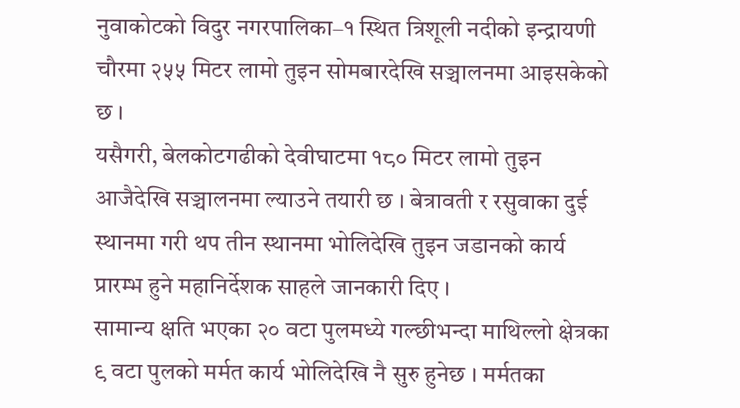नुवाकोटको विदुर नगरपालिका–१ स्थित त्रिशूली नदीको इन्द्रायणी चौरमा २५५ मिटर लामो तुइन सोमबारदेखि सञ्चालनमा आइसकेको छ ।
यसैगरी, बेलकोटगढीको देवीघाटमा १८० मिटर लामो तुइन आजैदेखि सञ्चालनमा ल्याउने तयारी छ । बेत्रावती र रसुवाका दुई स्थानमा गरी थप तीन स्थानमा भोलिदेखि तुइन जडानको कार्य प्रारम्भ हुने महानिर्देशक साहले जानकारी दिए ।
सामान्य क्षति भएका २० वटा पुलमध्ये गल्छीभन्दा माथिल्लो क्षेत्रका ९ वटा पुलको मर्मत कार्य भोलिदेखि नै सुरु हुनेछ । मर्मतका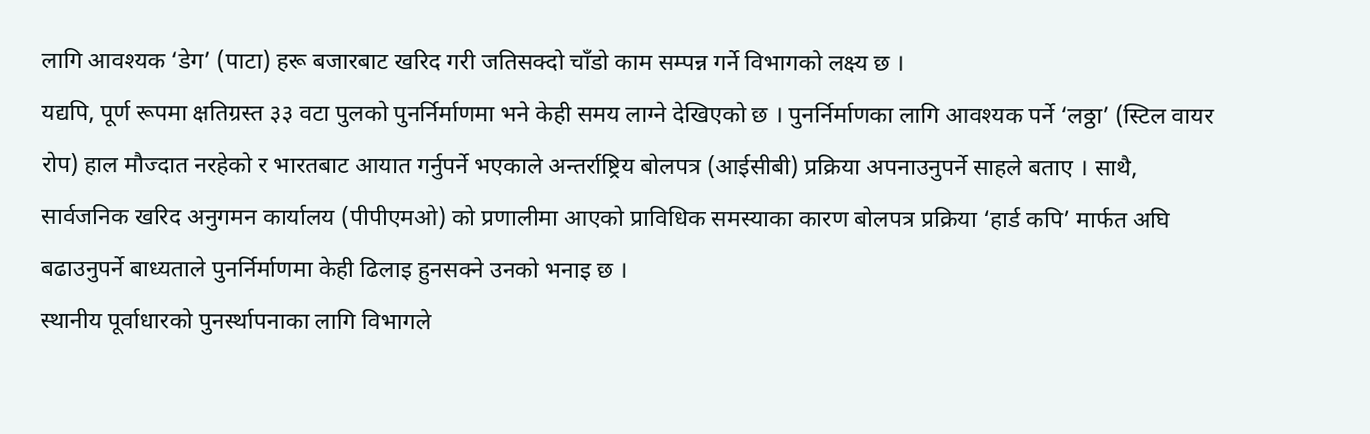लागि आवश्यक ‘डेग’ (पाटा) हरू बजारबाट खरिद गरी जतिसक्दो चाँडो काम सम्पन्न गर्ने विभागको लक्ष्य छ ।
यद्यपि, पूर्ण रूपमा क्षतिग्रस्त ३३ वटा पुलको पुनर्निर्माणमा भने केही समय लाग्ने देखिएको छ । पुनर्निर्माणका लागि आवश्यक पर्ने ‘लठ्ठा’ (स्टिल वायर रोप) हाल मौज्दात नरहेको र भारतबाट आयात गर्नुपर्ने भएकाले अन्तर्राष्ट्रिय बोलपत्र (आईसीबी) प्रक्रिया अपनाउनुपर्ने साहले बताए । साथै, सार्वजनिक खरिद अनुगमन कार्यालय (पीपीएमओ) को प्रणालीमा आएको प्राविधिक समस्याका कारण बोलपत्र प्रक्रिया ‘हार्ड कपि’ मार्फत अघि बढाउनुपर्ने बाध्यताले पुनर्निर्माणमा केही ढिलाइ हुनसक्ने उनको भनाइ छ ।
स्थानीय पूर्वाधारको पुनर्स्थापनाका लागि विभागले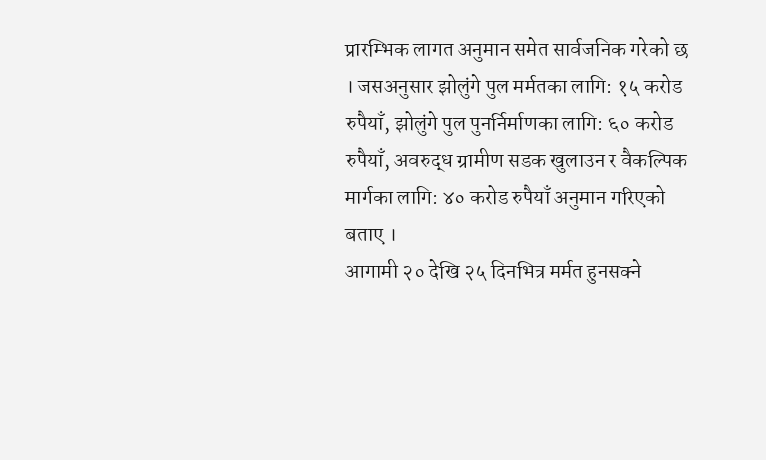प्रारम्भिक लागत अनुमान समेत सार्वजनिक गरेको छ । जसअनुसार झोलुंगे पुल मर्मतका लागि: १५ करोड रुपैयाँ, झोलुंगे पुल पुनर्निर्माणका लागि: ६० करोड रुपैयाँ, अवरुद्ध ग्रामीण सडक खुलाउन र वैकल्पिक मार्गका लागि: ४० करोड रुपैयाँ अनुमान गरिएको बताए ।
आगामी २० देखि २५ दिनभित्र मर्मत हुनसक्ने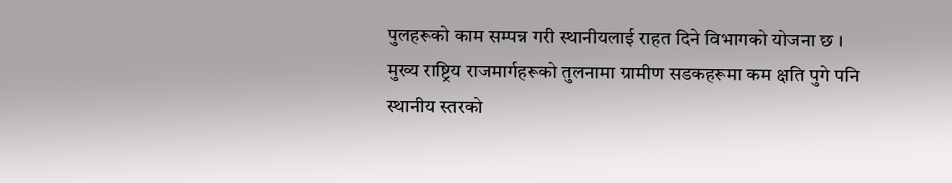पुलहरूको काम सम्पन्न गरी स्थानीयलाई राहत दिने विभागको योजना छ ।
मुख्य राष्ट्रिय राजमार्गहरूको तुलनामा ग्रामीण सडकहरूमा कम क्षति पुगे पनि स्थानीय स्तरको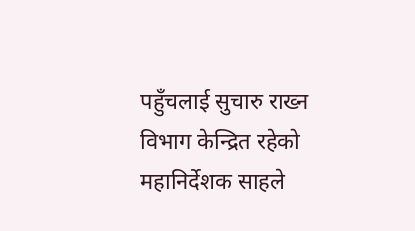पहुँचलाई सुचारु राख्न विभाग केन्द्रित रहेको महानिर्देशक साहले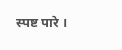स्पष्ट पारे ।